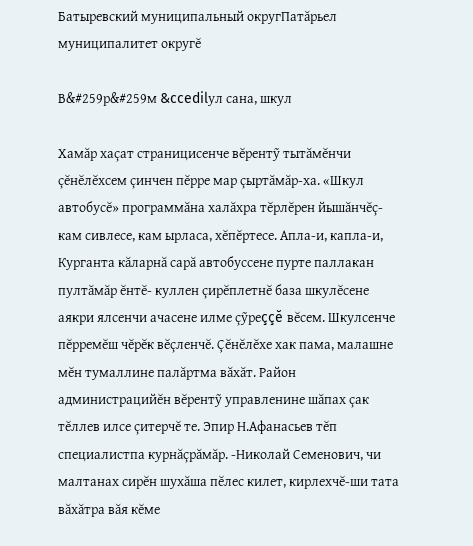Батыревский муниципальный округПатăрьел муниципалитет округĕ

В&#259р&#259м &ccedilул сана, шкул

Хамăр хаçат страницисенче вĕрентỹ тытăмĕнчи çĕнĕлĕхсем çинчен пĕрре мар çыртăмăр-ха. «Шкул автобусĕ» программăна халăхра тĕрлĕрен йышăнчĕç- кам сивлесе, кам ырласа, хĕпĕртесе. Апла-и, капла-и, Курганта кăларнă сарă автобуссене пурте паллакан пултăмăр ĕнтĕ- куллен çирĕплетнĕ база шкулĕсене аякри ялсенчи ачасене илме çỹреççĕ вĕсем. Шкулсенче пĕрремĕш чĕрĕк вĕçленчĕ. Çĕнĕлĕхе хак пама, малашне мĕн тумаллине палăртма вăхăт. Район администрацийĕн вĕрентỹ управленине шăпах çак тĕллев илсе çитерчĕ те. Эпир Н.Афанасьев тĕп специалистпа курнăçрăмăр. -Николай Семенович, чи малтанах сирĕн шухăша пĕлес килет, кирлехчĕ-ши тата вăхăтра вăя кĕме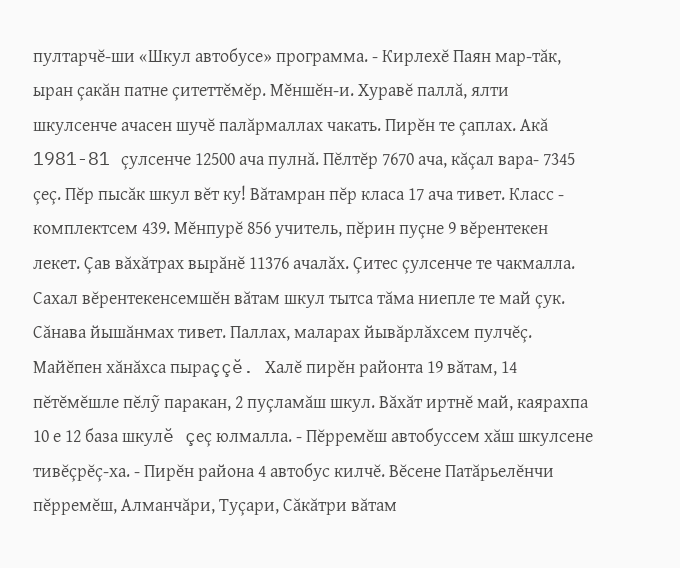пултарчĕ-ши «Шкул автобусе» программа. - Кирлехĕ Паян мар-тăк, ыран çакăн патне çитеттĕмĕр. Мĕншĕн-и. Хуравĕ паллă, ялти шкулсенче ачасен шучĕ палăрмаллах чакать. Пирĕн те çаплах. Акă 1981-81 çулсенче 12500 ача пулнă. Пĕлтĕр 7670 ача, кăçал вара- 7345 çеç. Пĕр пысăк шкул вĕт ку! Вăтамран пĕр класа 17 ача тивет. Класс - комплектсем 439. Мĕнпурĕ 856 учитель, пĕрин пуçне 9 вĕрентекен лекет. Çав вăхăтрах вырăнĕ 11376 ачалăх. Çитес çулсенче те чакмалла. Сахал вĕрентекенсемшĕн вăтам шкул тытса тăма ниепле те май çук. Сăнава йышăнмах тивет. Паллах, маларах йывăрлăхсем пулчĕç. Майĕпен хăнăхса пыраççĕ. Халĕ пирĕн районта 19 вăтам, 14 пĕтĕмĕшле пĕлỹ паракан, 2 пуçламăш шкул. Вăхăт иртнĕ май, каярахпа 10 е 12 база шкулĕ çеç юлмалла. - Пĕрремĕш автобуссем хăш шкулсене тивĕçрĕç-ха. - Пирĕн района 4 автобус килчĕ. Вĕсене Патăрьелĕнчи пĕрремĕш, Алманчăри, Туçари, Сăкăтри вăтам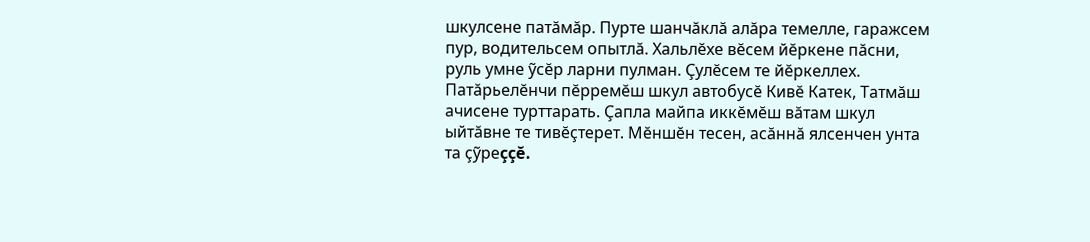шкулсене патăмăр. Пурте шанчăклă алăра темелле, гаражсем пур, водительсем опытлă. Хальлĕхе вĕсем йĕркене пăсни, руль умне ỹсĕр ларни пулман. Çулĕсем те йĕркеллех. Патăрьелĕнчи пĕрремĕш шкул автобусĕ Кивĕ Катек, Татмăш ачисене турттарать. Çапла майпа иккĕмĕш вăтам шкул ыйтăвне те тивĕçтерет. Мĕншĕн тесен, асăннă ялсенчен унта та çỹреççĕ.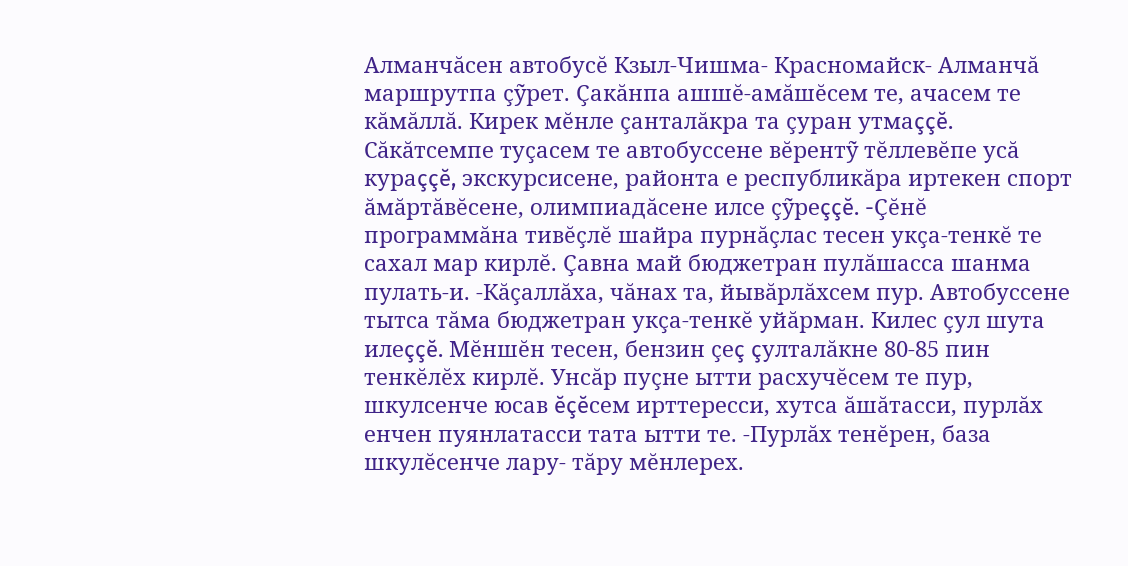Алманчăсен автобусĕ Кзыл-Чишма- Красномайск- Алманчă маршрутпа çỹрет. Çакăнпа ашшĕ-амăшĕсем те, ачасем те кăмăллă. Кирек мĕнле çанталăкра та çуран утмаççĕ. Сăкăтсемпе туçасем те автобуссене вĕрентỹ тĕллевĕпе усă кураççĕ, экскурсисене, районта е республикăра иртекен спорт ăмăртăвĕсене, олимпиадăсене илсе çỹреççĕ. -Çĕнĕ программăна тивĕçлĕ шайра пурнăçлас тесен укçа-тенкĕ те сахал мар кирлĕ. Çавна май бюджетран пулăшасса шанма пулать-и. -Кăçаллăха, чăнах та, йывăрлăхсем пур. Автобуссене тытса тăма бюджетран укçа-тенкĕ уйăрман. Килес çул шута илеççĕ. Мĕншĕн тесен, бензин çеç çулталăкне 80-85 пин тенкĕлĕх кирлĕ. Унсăр пуçне ытти расхучĕсем те пур, шкулсенче юсав ĕçĕсем ирттересси, хутса ăшăтасси, пурлăх енчен пуянлатасси тата ытти те. -Пурлăх тенĕрен, база шкулĕсенче лару- тăру мĕнлерех.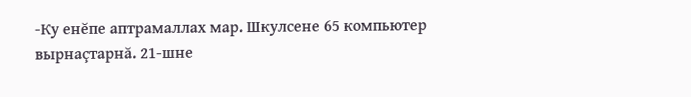-Ку енĕпе аптрамаллах мар. Шкулсене 65 компьютер вырнаçтарнă. 21-шне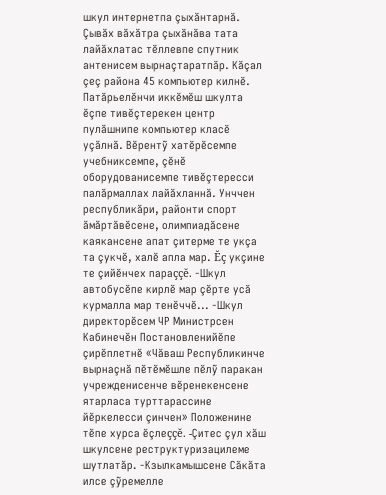шкул интернетпа çыхăнтарнă. Çывăх вăхăтра çыхăнăва тата лайăхлатас тĕллевпе спутник антенисем вырнаçтаратпăр. Кăçал çеç района 45 компьютер килнĕ. Патăрьелĕнчи иккĕмĕш шкулта ĕçпе тивĕçтерекен центр пулăшнипе компьютер класĕ уçăлнă. Вĕрентỹ хатĕрĕсемпе учебниксемпе, çĕнĕ оборудованисемпе тивĕçтересси палăрмаллах лайăхланнă. Унччен республикăри, районти спорт ăмăртăвĕсене, олимпиадăсене каякансене апат çитерме те укçа та çукчĕ, халĕ апла мар. Ĕç укçине те çийĕнчех параççĕ. -Шкул автобусĕпе кирлĕ мар çĕрте усă курмалла мар тенĕччĕ... -Шкул директорĕсем ЧР Министрсен Кабинечĕн Постановленийĕпе çирĕплетнĕ «Чăваш Республикинче вырнаçнă пĕтĕмĕшле пĕлỹ паракан учрежденисенче вĕренекенсене ятарласа турттарассине йĕркелесси çинчен» Положенине тĕпе хурса ĕçлеççĕ. -Çитес çул хăш шкулсене реструктуризацилеме шутлатăр. -Кзылкамышсене Сăкăта илсе çỹремелле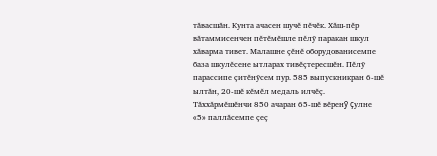тăвасшăн. Кунта ачасен шучĕ пĕчĕк. Хăш-пĕр вăтаммисенчен пĕтĕмĕшле пĕлỹ паракан шкул хăварма тивет. Малашне çĕнĕ оборудованисемпе база шкулĕсене ытларах тивĕçтересшĕн. Пĕлỹ парассипе çитĕнỹсем пур. 585 выпускникран 6-шĕ ылтăн, 20-шĕ кĕмĕл медаль илчĕç. Тăххăрмĕшĕнчи 850 ачаран 65-шĕ вĕренỹ çулне «5» паллăсемпе çеç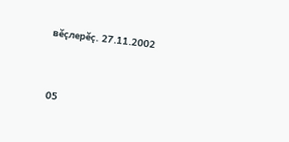вĕçлерĕç. 27.11.2002


05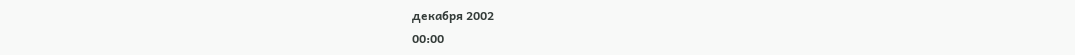декабря 2002
00:00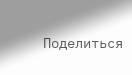Поделиться